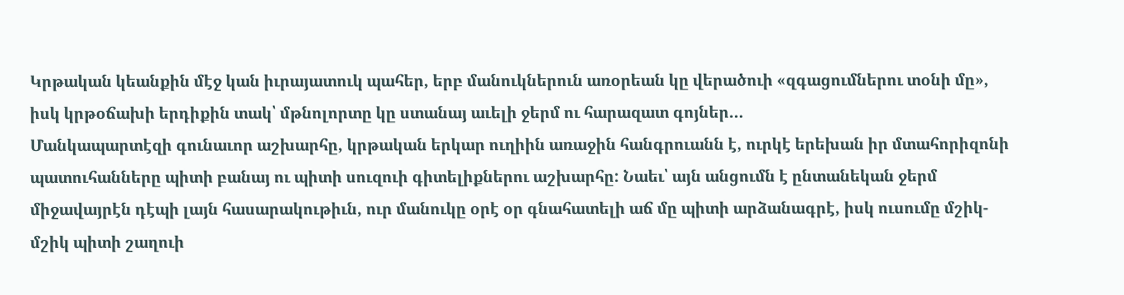Կրթական կեանքին մէջ կան իւրայատուկ պահեր, երբ մանուկներուն առօրեան կը վերածուի «զգացումներու տօնի մը», իսկ կրթօճախի երդիքին տակ՝ մթնոլորտը կը ստանայ աւելի ջերմ ու հարազատ գոյներ…
Մանկապարտէզի գունաւոր աշխարհը, կրթական երկար ուղիին առաջին հանգրուանն է, ուրկէ երեխան իր մտահորիզոնի պատուհանները պիտի բանայ ու պիտի սուզուի գիտելիքներու աշխարհը: Նաեւ՝ այն անցումն է ընտանեկան ջերմ միջավայրէն դէպի լայն հասարակութիւն, ուր մանուկը օրէ օր գնահատելի աճ մը պիտի արձանագրէ, իսկ ուսումը մշիկ-մշիկ պիտի շաղուի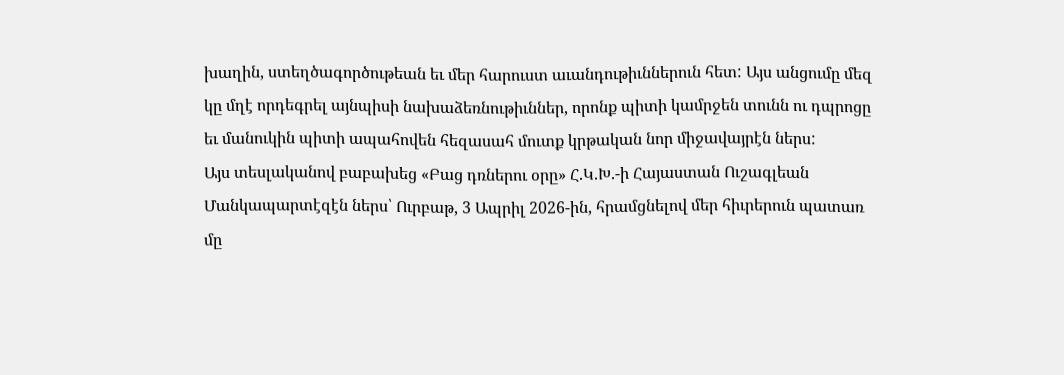խաղին, ստեղծագործութեան եւ մեր հարուստ աւանդութիւններուն հետ: Այս անցումը մեզ կը մղէ որդեգրել այնպիսի նախաձեռնութիւններ, որոնք պիտի կամրջեն տունն ու դպրոցը եւ մանուկին պիտի ապահովեն հեզասահ մուտք կրթական նոր միջավայրէն ներս:
Այս տեսլականով բաբախեց «Բաց դռներու օրը» Հ.Կ.Խ.-ի Հայաստան Ուշագլեան Մանկապարտէզէն ներս՝ Ուրբաթ, 3 Ապրիլ 2026-ին, հրամցնելով մեր հիւրերուն պատառ մը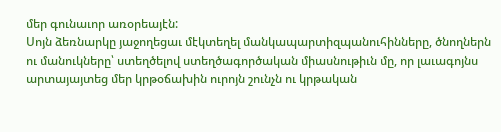մեր գունաւոր առօրեայէն:
Սոյն ձեռնարկը յաջողեցաւ մէկտեղել մանկապարտիզպանուհինները, ծնողներն ու մանուկները՝ ստեղծելով ստեղծագործական միասնութիւն մը, որ լաւագոյնս արտայայտեց մեր կրթօճախին ուրոյն շունչն ու կրթական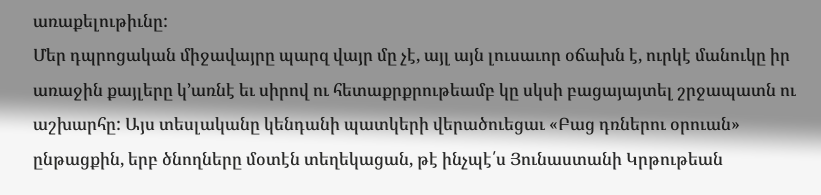առաքելութիւնը:
Մեր դպրոցական միջավայրը պարզ վայր մը չէ, այլ այն լուսաւոր օճախն է, ուրկէ մանուկը իր առաջին քայլերը կ’առնէ եւ սիրով ու հետաքրքրութեամբ կը սկսի բացայայտել շրջապատն ու աշխարհը: Այս տեսլականը կենդանի պատկերի վերածուեցաւ «Բաց դռներու օրուան» ընթացքին, երբ ծնողները մօտէն տեղեկացան, թէ ինչպէ՛ս Յունաստանի Կրթութեան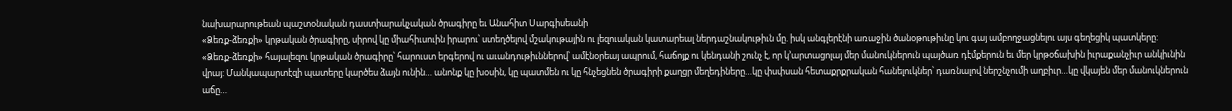նախարարութեան պաշտօնական դաստիարակչական ծրագիրը եւ Անահիտ Սարգիսեանի
«Ձեռք-ձեռքի» կրթական ծրագիրը, սիրով կը միահիւսուին իրարու՝ ստեղծելով մշակութային ու լեզուական կատարեալ ներդաշնակութիւն մը. իսկ անգլերէնի առաջին ծանօթութիւնը կու գայ ամբողջացնելու այս գեղեցիկ պատկերը:
«Ձեռք-ձեռքի» հայալեզու կրթական ծրագիրը՝ հարուստ երգերով ու աւանդութիւններով՝ ամէնօրեայ ապրում, հաճոյք ու կենդանի շունչ է, որ կ՚արտացոլայ մեր մանուկներուն պայծառ դէմքերուն եւ մեր կրթօճախին իւրաքանչիւր անկիւնին վրայ: Մանկապարտէզի պատերը կարծես ձայն ունին… անոնք կը խօսին, կը պատմեն ու կը հնչեցնեն ծրագիրի քաղցր մեղեդիները…կը փսփսան հետաքրքրական հանելուկներ՝ դառնալով ներշնչումի աղբիւր…կը վկայեն մեր մանուկներուն աճը…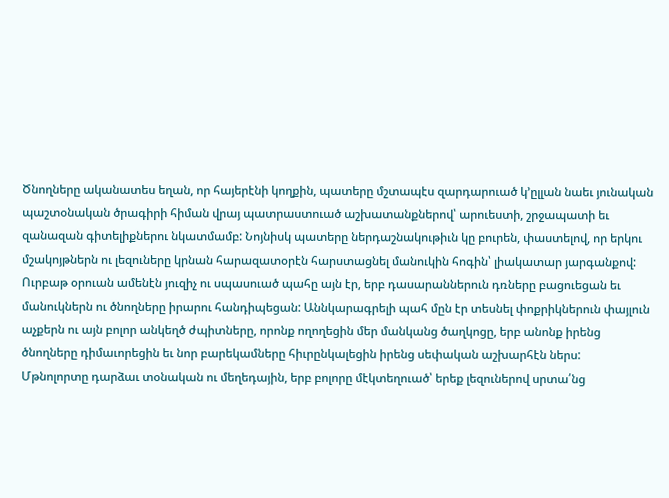Ծնողները ականատես եղան, որ հայերէնի կողքին, պատերը մշտապէս զարդարուած կ՚ըլլան նաեւ յունական պաշտօնական ծրագիրի հիման վրայ պատրաստուած աշխատանքներով՝ արուեստի, շրջապատի եւ զանազան գիտելիքներու նկատմամբ: Նոյնիսկ պատերը ներդաշնակութիւն կը բուրեն, փաստելով, որ երկու մշակոյթներն ու լեզուները կրնան հարազատօրէն հարստացնել մանուկին հոգին՝ լիակատար յարգանքով:
Ուրբաթ օրուան ամենէն յուզիչ ու սպասուած պահը այն էր, երբ դասարաններուն դռները բացուեցան եւ մանուկներն ու ծնողները իրարու հանդիպեցան: Աննկարագրելի պահ մըն էր տեսնել փոքրիկներուն փայլուն աչքերն ու այն բոլոր անկեղծ ժպիտները, որոնք ողողեցին մեր մանկանց ծաղկոցը, երբ անոնք իրենց ծնողները դիմաւորեցին եւ նոր բարեկամները հիւրընկալեցին իրենց սեփական աշխարհէն ներս:
Մթնոլորտը դարձաւ տօնական ու մեղեդային, երբ բոլորը մէկտեղուած՝ երեք լեզուներով սրտա՛նց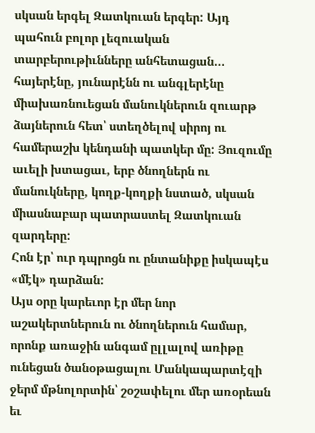սկսան երգել Զատկուան երգեր: Այդ պահուն բոլոր լեզուական տարբերութիւնները անհետացան… հայերէնը, յունարէնն ու անգլերէնը միախառնուեցան մանուկներուն զուարթ ձայներուն հետ՝ ստեղծելով սիրոյ ու համերաշխ կենդանի պատկեր մը: Յուզումը աւելի խտացաւ, երբ ծնողներն ու մանուկները, կողք-կողքի նստած, սկսան միասնաբար պատրաստել Զատկուան զարդերը:
Հոն էր՝ ուր դպրոցն ու ընտանիքը իսկապէս «մէկ» դարձան:
Այս օրը կարեւոր էր մեր նոր աշակերտներուն ու ծնողներուն համար, որոնք առաջին անգամ ըլլալով առիթը ունեցան ծանօթացալու Մանկապարտէզի ջերմ մթնոլորտին՝ շօշափելու մեր առօրեան եւ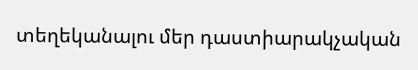տեղեկանալու մեր դաստիարակչական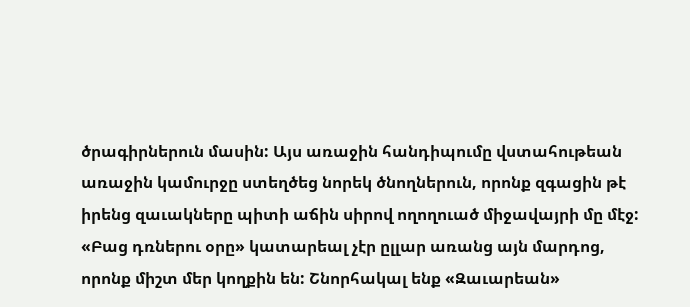ծրագիրներուն մասին: Այս առաջին հանդիպումը վստահութեան առաջին կամուրջը ստեղծեց նորեկ ծնողներուն, որոնք զգացին թէ իրենց զաւակները պիտի աճին սիրով ողողուած միջավայրի մը մէջ:
«Բաց դռներու օրը» կատարեալ չէր ըլլար առանց այն մարդոց, որոնք միշտ մեր կողքին են: Շնորհակալ ենք «Զաւարեան»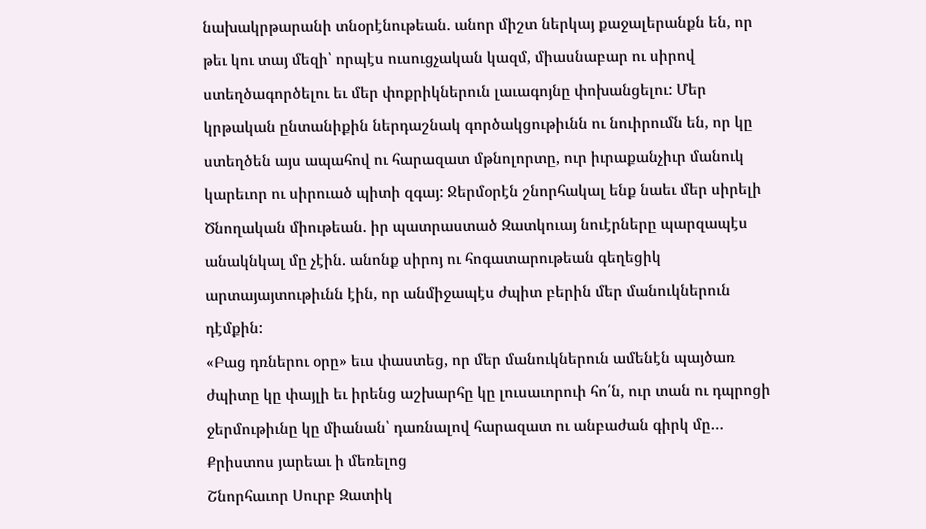նախակրթարանի տնօրէնութեան. անոր միշտ ներկայ քաջալերանքն են, որ թեւ կու տայ մեզի՝ որպէս ուսուցչական կազմ, միասնաբար ու սիրով ստեղծագործելու եւ մեր փոքրիկներուն լաւագոյնը փոխանցելու: Մեր կրթական ընտանիքին ներդաշնակ գործակցութիւնն ու նուիրումն են, որ կը ստեղծեն այս ապահով ու հարազատ մթնոլորտը, ուր իւրաքանչիւր մանուկ կարեւոր ու սիրուած պիտի զգայ: Ջերմօրէն շնորհակալ ենք նաեւ մեր սիրելի Ծնողական միութեան. իր պատրաստած Զատկուայ նուէրները պարզապէս անակնկալ մը չէին. անոնք սիրոյ ու հոգատարութեան գեղեցիկ արտայայտութիւնն էին, որ անմիջապէս ժպիտ բերին մեր մանուկներուն դէմքին:
«Բաց դռներու օրը» եւս փաստեց, որ մեր մանուկներուն ամենէն պայծառ ժպիտը կը փայլի եւ իրենց աշխարհը կը լուսաւորուի հո՛ն, ուր տան ու դպրոցի ջերմութիւնը կը միանան՝ դառնալով հարազատ ու անբաժան գիրկ մը…
Քրիստոս յարեաւ ի մեռելոց
Շնորհաւոր Սուրբ Զատիկ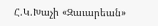Հ.Կ.Խաչի «Զաւարեան»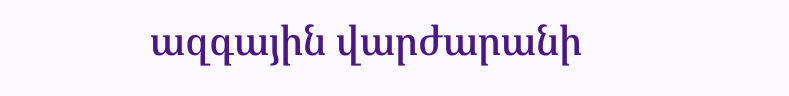ազգային վարժարանի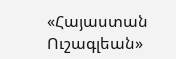«Հայաստան Ուշագլեան»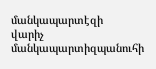մանկապարտէզի
վարիչ մանկապարտիզպանուհի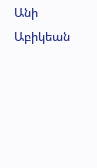Անի Աբիկեան